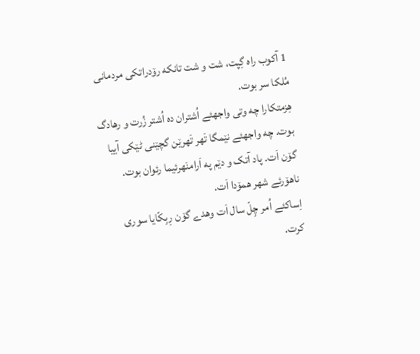1 آکوب راه گِپت، شت و شت تانکه رۆدراتکی مردمانی مُلکا سر بوت.
هِزمتکارا چه وتی واجهئے اُشتران ده اُشتر زُرت و رهادگ بوت. چه واجهئے نێمگا تَهر تَهرێن گچێنی ٹێکی آییا گۆن اَت. پاد آتک و دێم په اَرامنَهرئیما رئوان بوت. ناهۆرئے شهر همۆدا اَت.
اِساکئے اُمر چِلّ سال اَت وهدے گۆن رِبِکّایا سوری کرت.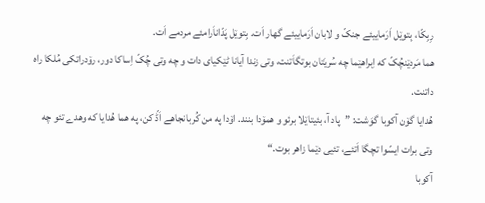رِبِکّا، بِتوێل اَرَماییئے جنکّ و لابان اَرَماییئے گهار اَت. بِتوێل پَدّاناَرامئے مردمے اَت.
هما مَردێنچُکّ که اِبراهێما چه سُریَتان بوتگاَتنت، وتی زندا آیانا ٹێکیای دات و چه وتی چُکّ اِساکا دور، رۆدراتکی مُلکا راه داتنت.
هُدایا گۆن آکوبا گوَشت: ”پاد آ، بئیتاێلا برئو و همۆدا بنند. اۆدا په من کُربانجاهے اَڈّ کن، په هما هُدایا که وهدے تئو چه وتی برات ایسّوا تچگا اَتئے، تئیی دێما زاهر بوت.“
آکوبا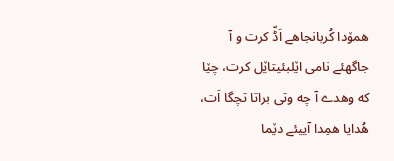همۆدا کُربانجاهے اَڈّ کرت و آ جاگهئے نامی اێلبئیتاێل کرت، چێا که وهدے آ چه وتی براتا تچگا اَت، هُدایا همِدا آییئے دێما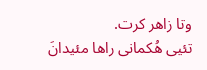وتا زاهر کرت.
تئیی هُکمانی راها مئیدانَ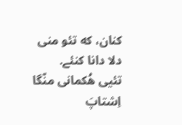کنان، که تئو منی دلا دانا کنئے.
تئیی هُکمانی منّگا اِشتاپَ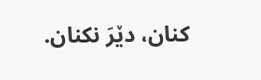کنان، دێرَ نکنان.